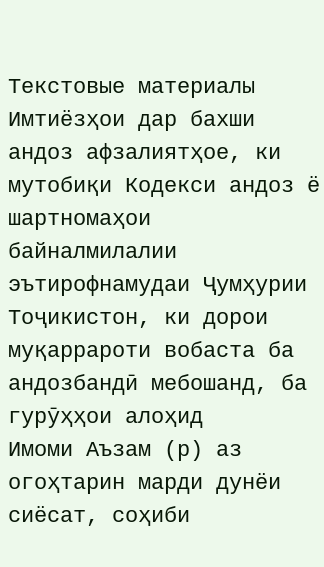Текстовые материалы
Имтиёзҳои дар бахши андоз афзалиятҳое, ки мутобиқи Кодекси андоз ё шартномаҳои байналмилалии эътирофнамудаи Ҷумҳурии Тоҷикистон, ки дорои муқаррароти вобаста ба андозбандӣ мебошанд, ба гурӯҳҳои алоҳид
Имоми Аъзам (р) аз огоҳтарин марди дунёи сиёсат, соҳиби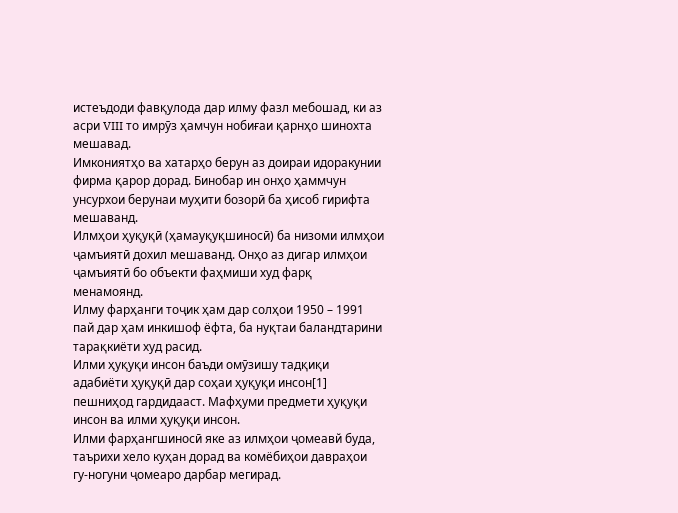истеъдоди фавқулода дар илму фазл мебошад, ки аз асри VIII то имрӯз ҳамчун нобиғаи қарнҳо шинохта мешавад.
Имкониятҳо ва хатарҳо берун аз доираи идоракунии фирма қарор дорад. Бинобар ин онҳо ҳаммчун унсурхои берунаи муҳити бозорӣ ба ҳисоб гирифта мешаванд.
Илмҳои ҳуқуқӣ (ҳамауқуқшиносӣ) ба низоми илмҳои ҷамъиятӣ дохил мешаванд. Онҳо аз дигар илмҳои ҷамъиятӣ бо объекти фаҳмиши худ фарқ менамоянд.
Илму фарҳанги тоҷик ҳам дар солҳои 1950 – 1991 пай дар ҳам инкишоф ёфта, ба нуқтаи баландтарини тарақкиёти худ расид.
Илми ҳуқуқи инсон баъди омӯзишу тадқиқи адабиёти ҳуқуқӣ дар соҳаи ҳуқуқи инсон[1] пешниҳод гардидааст. Мафҳуми предмети ҳуқуқи инсон ва илми ҳуқуқи инсон.
Илми фарҳангшиносӣ яке аз илмҳои ҷомеавй буда, таърихи хело куҳан дорад ва комёбиҳои давраҳои гу-ногуни ҷомеаро дарбар мегирад.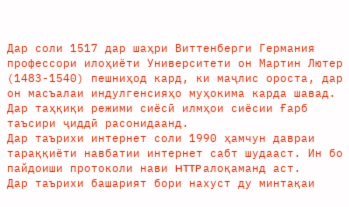Дар соли 1517 дар шаҳри Виттенберги Германия профессори илоҳиёти Университети он Мартин Лютер (1483-1540) пешниҳод кард, ки маҷлис ороста, дар он масъалаи индулгенсияҳо муҳокима карда шавад.
Дар таҳқиқи режими сиёсӣ илмҳои сиёсии Ғарб таъсири ҷиддӣ расонидаанд.
Дар таърихи интернет соли 1990 ҳамчун давраи тараққиёти навбатии интернет сабт шудааст. Ин бо пайдоиши протоколи нави HTTP алоқаманд аст.
Дар таърихи башарият бори нахуст ду минтақаи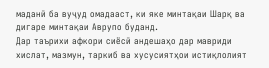маданӣ ба вуҷуд омадааст, ки яке минтақаи Шарқ ва дигаре минтақаи Аврупо буданд.
Дар таърихи афкори сиёсӣ андешаҳо дар мавриди хислат, мазмун, таркиб ва хусусиятҳои истиқлолият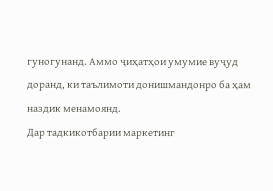гуногунанд. Аммо ҷиҳатҳои умумие вуҷуд доранд, ки таълимоти донишмандонро ба ҳам наздик менамоянд.
Дар тадкикотбарии маркетинг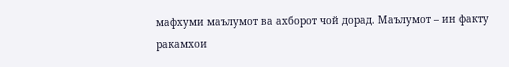мафхуми маълумот ва ахборот чой дорад. Маълумот – ин факту ракамхои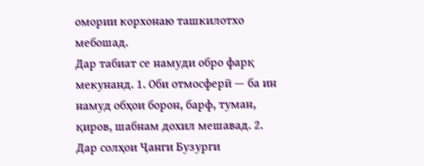омории корхонаю ташкилотхо мебошад.
Дар табиат се намуди обро фарқ мекунанд. 1. Оби отмосферӣ — ба ин намуд обҳои борон, барф, туман, қиров, шабнам дохил мешавад. 2.
Дар солҳои Ҷанги Бузурги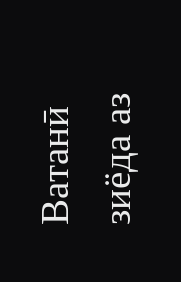Ватанӣ зиёда аз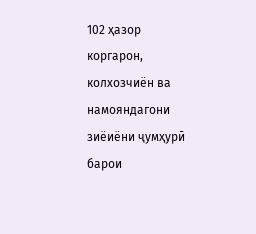102 ҳазор коргарон, колхозчиён ва намояндагони зиёиёни ҷумҳурӣ барои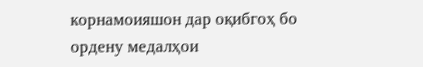корнамоияшон дар оқибгоҳ бо ордену медалҳои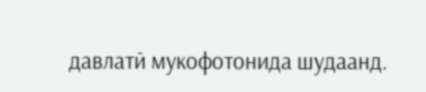давлатӣ мукофотонида шудаанд.